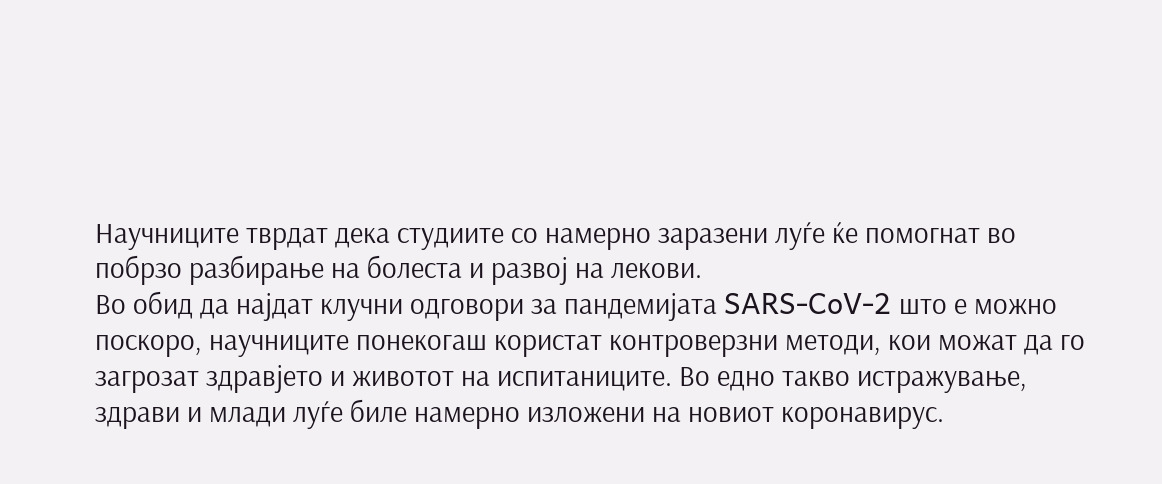Научниците тврдат дека студиите со намерно заразени луѓе ќе помогнат во побрзо разбирање на болеста и развој на лекови.
Во обид да најдат клучни одговори за пандемијата SARS-CoV-2 што е можно поскоро, научниците понекогаш користат контроверзни методи, кои можат да го загрозат здравјето и животот на испитаниците. Во едно такво истражување, здрави и млади луѓе биле намерно изложени на новиот коронавирус.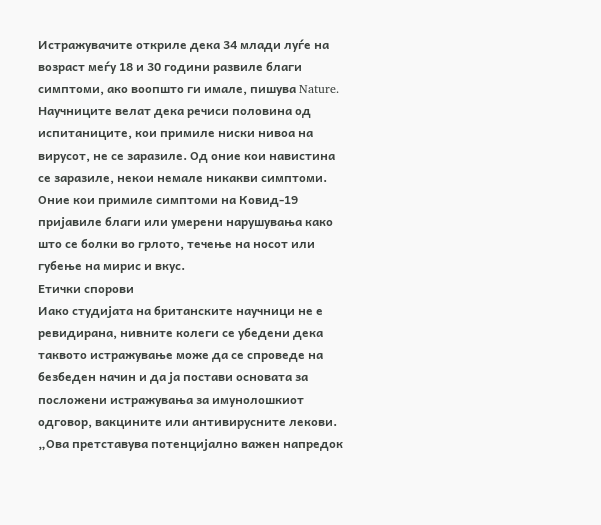Истражувачите откриле дека 34 млади луѓе на возраст меѓу 18 и 30 години развиле благи симптоми, ако воопшто ги имале, пишува Nature.
Научниците велат дека речиси половина од испитаниците, кои примиле ниски нивоа на вирусот, не се заразиле. Од оние кои навистина се заразиле, некои немале никакви симптоми. Оние кои примиле симптоми на Ковид-19 пријавиле благи или умерени нарушувања како што се болки во грлото, течење на носот или губење на мирис и вкус.
Етички спорови
Иако студијата на британските научници не е ревидирана, нивните колеги се убедени дека таквото истражување може да се спроведе на безбеден начин и да ја постави основата за посложени истражувања за имунолошкиот одговор, вакцините или антивирусните лекови.
„Ова претставува потенцијално важен напредок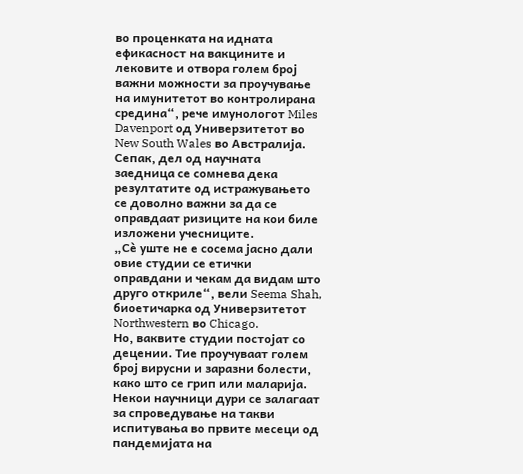во проценката на идната ефикасност на вакцините и лековите и отвора голем број важни можности за проучување на имунитетот во контролирана средина“, рече имунологот Miles Davenport од Универзитетот во New South Wales во Австралија.
Сепак, дел од научната заедница се сомнева дека резултатите од истражувањето се доволно важни за да се оправдаат ризиците на кои биле изложени учесниците.
„Сè уште не е сосема јасно дали овие студии се етички оправдани и чекам да видам што друго откриле“, вели Seema Shah, биоетичарка од Универзитетот Northwestern во Chicago.
Но, ваквите студии постојат со децении. Тие проучуваат голем број вирусни и заразни болести, како што се грип или маларија. Некои научници дури се залагаат за спроведување на такви испитувања во првите месеци од пандемијата на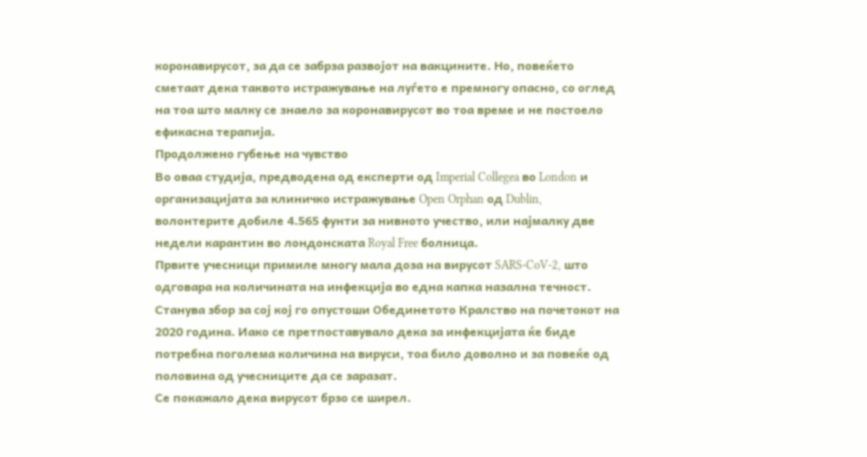коронавирусот, за да се забрза развојот на вакцините. Но, повеќето сметаат дека таквото истражување на луѓето е премногу опасно, со оглед на тоа што малку се знаело за коронавирусот во тоа време и не постоело ефикасна терапија.
Продолжено губење на чувство
Во оваа студија, предводена од експерти од Imperial Collegea во London и организацијата за клиничко истражување Open Orphan од Dublin, волонтерите добиле 4.565 фунти за нивното учество, или најмалку две недели карантин во лондонската Royal Free болница.
Првите учесници примиле многу мала доза на вирусот SARS-CoV-2, што одговара на количината на инфекција во една капка назална течност. Станува збор за сој кој го опустоши Обединетото Кралство на почетокот на 2020 година. Иако се претпоставувало дека за инфекцијата ќе биде потребна поголема количина на вируси, тоа било доволно и за повеќе од половина од учесниците да се заразат.
Се покажало дека вирусот брзо се ширел.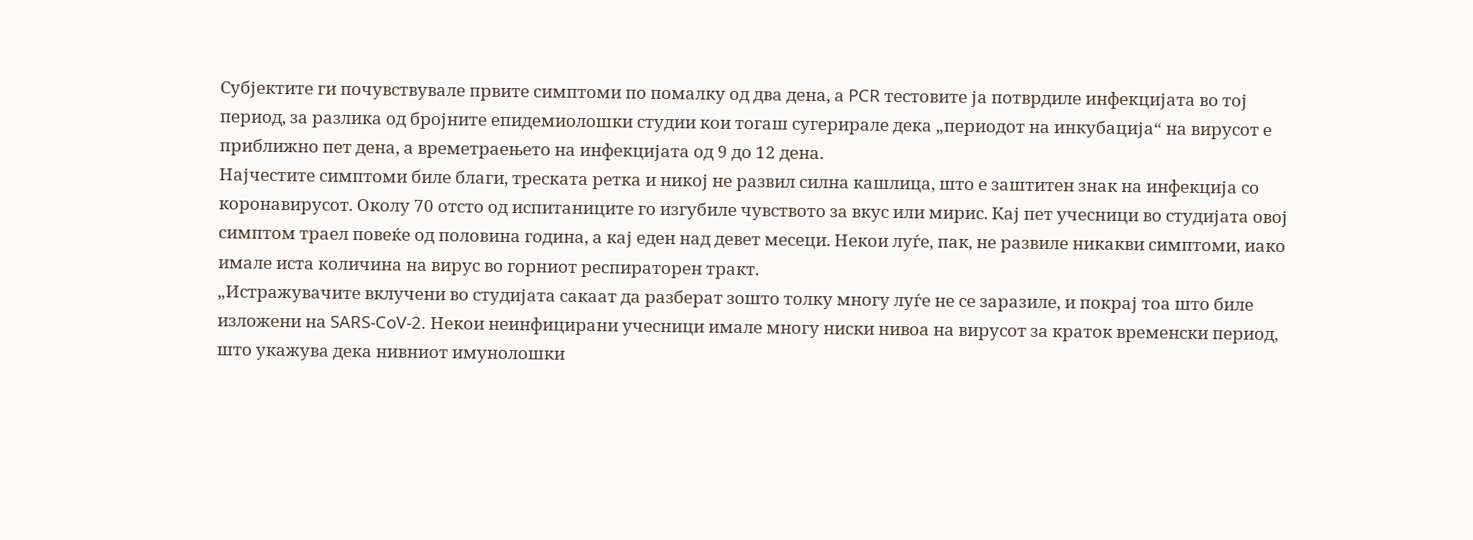Субјектите ги почувствувале првите симптоми по помалку од два дена, а PCR тестовите ја потврдиле инфекцијата во тој период, за разлика од бројните епидемиолошки студии кои тогаш сугерирале дека „периодот на инкубација“ на вирусот е приближно пет дена, а времетраењето на инфекцијата од 9 до 12 дена.
Најчестите симптоми биле благи, треската ретка и никој не развил силна кашлица, што е заштитен знак на инфекција со коронавирусот. Околу 70 отсто од испитаниците го изгубиле чувството за вкус или мирис. Кај пет учесници во студијата овој симптом траел повеќе од половина година, а кај еден над девет месеци. Некои луѓе, пак, не развиле никакви симптоми, иако имале иста количина на вирус во горниот респираторен тракт.
„Истражувачите вклучени во студијата сакаат да разберат зошто толку многу луѓе не се заразиле, и покрај тоа што биле изложени на SARS-CoV-2. Некои неинфицирани учесници имале многу ниски нивоа на вирусот за краток временски период, што укажува дека нивниот имунолошки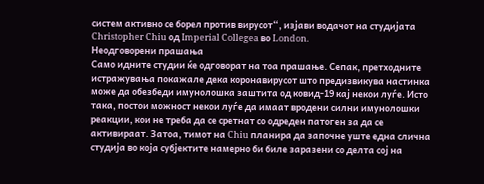систем активно се борел против вирусот“, изјави водачот на студијата Christopher Chiu од Imperial Collegea во London.
Неодговорени прашања
Само идните студии ќе одговорат на тоа прашање. Сепак, претходните истражувања покажале дека коронавирусот што предизвикува настинка може да обезбеди имунолошка заштита од ковид-19 кај некои луѓе. Исто така, постои можност некои луѓе да имаат вродени силни имунолошки реакции, кои не треба да се сретнат со одреден патоген за да се активираат. Затоа, тимот на Chiu планира да започне уште една слична студија во која субјектите намерно би биле заразени со делта сој на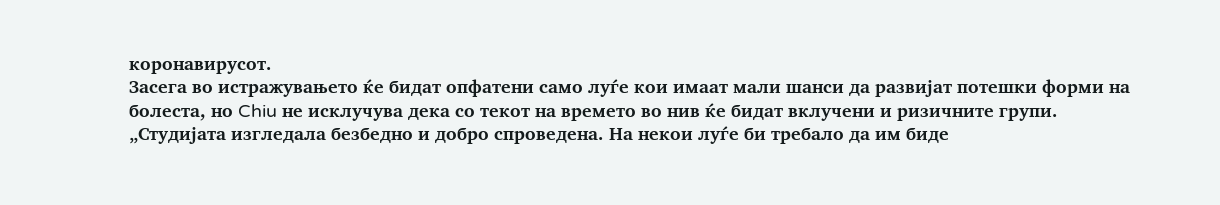коронавирусот.
Засега во истражувањето ќе бидат опфатени само луѓе кои имаат мали шанси да развијат потешки форми на болеста, но Chiu не исклучува дека со текот на времето во нив ќе бидат вклучени и ризичните групи.
„Студијата изгледала безбедно и добро спроведена. На некои луѓе би требало да им биде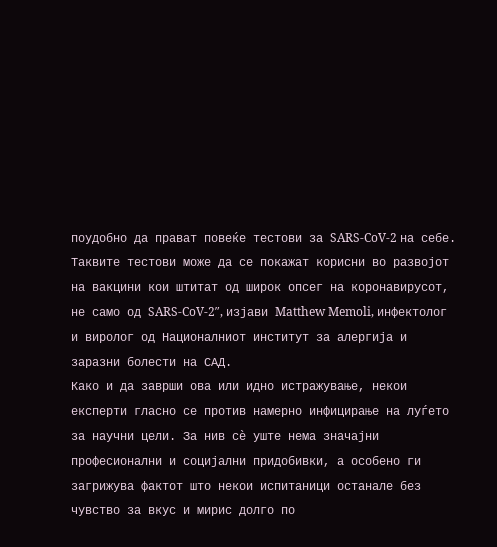поудобно да прават повеќе тестови за SARS-CoV-2 на себе. Таквите тестови може да се покажат корисни во развојот на вакцини кои штитат од широк опсег на коронавирусот, не само од SARS-CoV-2″, изјави Matthew Memoli, инфектолог и виролог од Националниот институт за алергија и заразни болести на САД.
Како и да заврши ова или идно истражување, некои експерти гласно се против намерно инфицирање на луѓето за научни цели. За нив сè уште нема значајни професионални и социјални придобивки, а особено ги загрижува фактот што некои испитаници останале без чувство за вкус и мирис долго по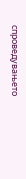спроведувањето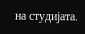на студијата.